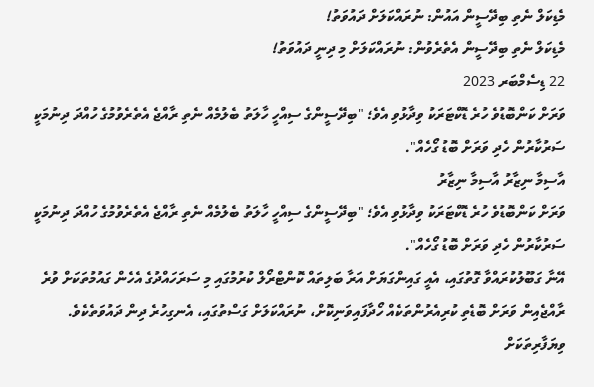މެޑިކަލް ނެތި ބިދޭސީން އައުން: ނުރައްކަލަށް ދައުވަތު!
މެޑިކަލް ނެތި ބިދޭސީން އެތެރެވުން: ނުރައްކަލަށް މި ދިނީ ދައުވަތު!
22 ޑިސެމްބަރ 2023
ވަރަށް ކަންބޮޑުވެ ހުރެ ޑޮކްޓަރަކު ވިދާޅުވި އެވެ؛ "ބިދޭސީންގެ ސިއްހީ ހާލަތު ބެލުމެއް ނެތި ރާއްޖެ އެތެރެވުމުގެ ހުއްދަ ދިނުމަކީ ސަރުކާރުން ހެދި ވަރަށް ބޮޑު ގޯހެއް".
އާސިމާ ނިޒާރު އާސިމާ ނިޒާރު
ވަރަށް ކަންބޮޑުވެ ހުރެ ޑޮކްޓަރަކު ވިދާޅުވި އެވެ؛ "ބިދޭސީންގެ ސިއްހީ ހާލަތު ބެލުމެއް ނެތި ރާއްޖެ އެތެރެވުމުގެ ހުއްދަ ދިނުމަކީ ސަރުކާރުން ހެދި ވަރަށް ބޮޑު ގޯހެއް".
އޭނާ ގަބޫލުކުރައްވާ ގޮތުގައި، އެއީ ގައިންގަޔަށް އަރާ ބަލިތައް ކޮންޓްރޯލް ކުރުމުގައި މި ސަރަހައްދުގެ އެހެން ގައުމުތަކަށް ވުރެ ރާއްޖެއިން ވަރަށް ބޮޑެތި ކުރިއެރުންތަކެއް ހޯދާފައިވަނިކޮށް، ނުރައްކަލަށް ގަސްތުގައި، އެނގިހުރެ ދިން ދައުވަތެކެވެ.
ވިޔަފާރިތަކަށް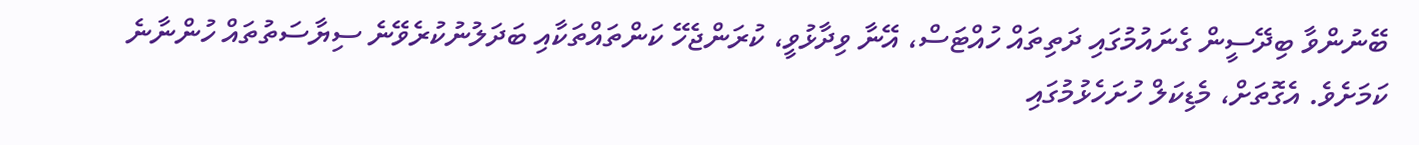ބޭނުންވާ ބިދޭސީން ގެނައުމުގައި ދަތިތައް ހުއްޓަސް، އޭނާ ވިދާޅުވީ، ކުރަންޖެހޭ ކަންތައްތަކާއި ބަދަލުނުކުރެވޭނެ ސިޔާސަތުތައް ހުންނާނެ ކަމަށެވެ. އެގޮތަށް، މެޑިކަލް ހުށަހެޅުމުގައި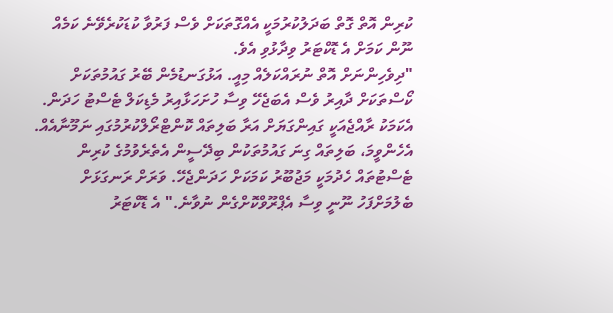ކުރިން އޮތް ގޮތް ބަދަލުކުރުމަކީ އެއްގޮތަކަށް ވެސް ފަރުވާ ކުޑަކުރެވޭނެ ކަމެއް ނޫން ކަމަށް އެ ޑޮކްޓަރު ވިދާޅުވި އެވެ.
"ދިވެހިންނަށް އޮތް ނުރައްކަލެއް މިއީ. އަޅުގަނޑުމެން ބޭރު ގައުމުތަކަށް ކޯސްތަކަށް ދާއިރު ވެސް އެބަޖެހޭ ވިސާ ހުށަހަޅާއިރު މެޑިކަލް ޓެސްޓު ހަދަން. އެކަމަކު ރާއްޖެއަކީ ގައިންގަޔަށް އަރާ ބަލިތައް ކޮންޓްރޯލްކުރުމުގައި ނަމޫނާއެއް. އެހެންވީމަ، ބަލިތައް ގިނަ ގައުމުތަކުން ބިދޭސީން އެތެރެވުމުގެ ކުރިން ޓެސްޓުތައް ހެދުމަކީ މަޖުބޫރު ކަމަކަށް ހަދަންޖެހޭ. ވަރަށް ރަނގަޅަށް ބެލުމަށްފަހު ނޫނީ ވިސާ އެޕްރޫވްކޮށްގެން ނުވާނެ." އެ ޑޮކްޓަރު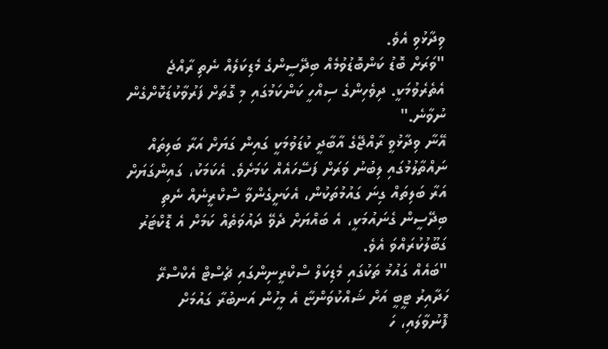ވިދާޅުވި އެވެ.
"ވަރަށް ބޮޑު ކަންބޮޑުވުމެއް ބިދޭސީންގެ މެޑިކަލެއް ނެތި ރާއްޖެ އެތެރެވުމަކީ. ދިވެހިންގެ ސިއްހީ ކަންކަމުގައި މި ގޮތަށް ފަރުވާކުޑަކޮށްގެން ނުވާނެ."
އޭނާ ވިދާޅުވީ ރާއްޖޭގެ އާބާދީ ކުޑަވުމަކީ ގައިން ގަޔަށް އަރާ ބަލިތައް ނައްތާލުމުގައި ލިބުނު ވަރަށް ފަސޭހައެއް ކަމަށެވެ. އެކަމަކު، ގައިންގަޔަށް އަރާ ބަލިތައް ގިނަ ގައުމުތަކުން، އެކަށީގެންވާ ސްކްރީނެއް ނެތި ބިދޭސީން ގެނައުމަކީ، އެ ބައްޔަށް ދެވޭ ދައުވަތެއް ކަމަށް އެ ޑޮކްޓަރު ގަބޫލުކުރައްވަ އެވެ.
"ބައެއް ގައުމު ތަކުގައި މެޑިކަލް ސްކްރީނިންގައި ޗެސްޓް އެކްސްރޭ ހަދާއިރު ޓީބީ އަށް ޝައްކުވަންޏާ އެ މީހުން އަނބުރާ ގައުމަށް ފޮނުވާލައި، ހަ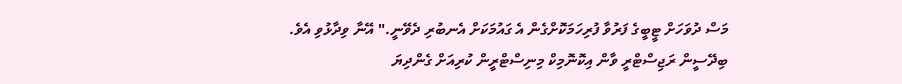މަސް ދުވަހަށް ޓީބީގެ ފަރުވާ ފުރިހަމަކޮށްގެން އެ ގައުމަކަށް އެނބުރި ދެވޭނީ." އޭނާ ވިދާޅުވި އެވެ.
ބިދޭސީން ރަޖިސްޓްރީ ވާން އިކޮނޮމިކް މިނިސްޓްރީން ކުރިއަށް ގެންދިޔަ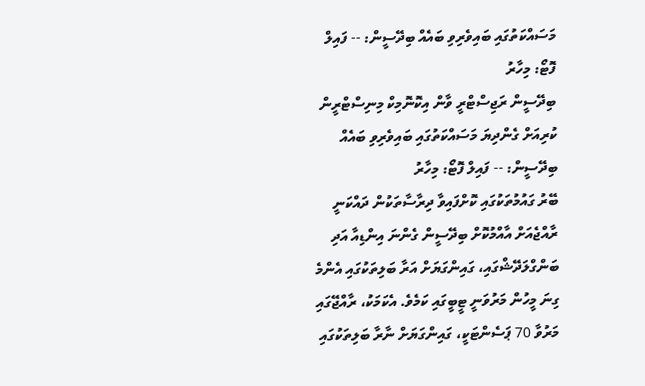މަސައްކަތުގައި ބައިވެރިވި ބައެއް ބިދޭސީން: -- ފައިލް ފޮޓޯ: މިހާރު
ބިދޭސީން ރަޖިސްޓްރީ ވާން އިކޮނޮމިކް މިނިސްޓްރީން ކުރިއަށް ގެންދިޔަ މަސައްކަތުގައި ބައިވެރިވި ބައެއް ބިދޭސީން: -- ފައިލް ފޮޓޯ: މިހާރު
ބޭރު ގައުމުތަކުގައި ކޮށްފައިވާ ދިރާސާތަކުން ދައްކަނީ ރާއްޖެއަށް އާއްމުކޮށް ބިދޭސީން ގެންނަ އިންޑިއާ އަދި ބަންގްލަދޭޝްގައި، ގައިންގަޔަށް އަރާ ބަލިތަކުގައި އެންމެ ގިނަ މީހުން މަރުވަނީ ޓީބީގައި ކަމެވެ. އެކަމަކު، ރާއްޖޭގައި މަރުވާ 70 ޕަސެންޓަކީ، ގައިންގަޔަށް ނާރާ ބަލިތަކުގައި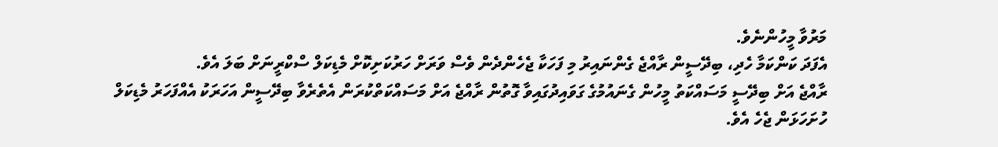މަރުވާ މީހުންނެވެ.
އެފަދަ ކަންކަމާ ހެދި، ބިދޭސީން ރާއްޖެ ގެންނައިރު މި ފަހަކާ ޖެހެންދެން ވެސް ވަރަށް ހަރުކަށިކޮށް މެޑިކަލް ސްކްރީނަށް ބަލަ އެވެ.
ރާއްޖެ އަށް ބިދޭސީ މަސައްކަތު މީހުން ގެނައުމުގެ ގަވައިދުގައިވާ ގޮތުން ރާއްޖެ އަށް މަސައްކަތްކުރަން އެތެރެވާ ބިދޭސީން އަހަރަކު އެއްފަހަރު މެޑިކަލް ހުށަހަޅަން ޖެހެ އެވެ.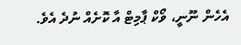އެހެން ނޫނީ، ވޯކް ޕާމިޓް އާ ކޮށެއް ނުދެ އެވެ.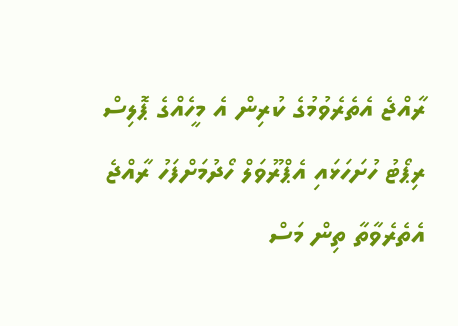ރާއްޖެ އެތެރެވުމުގެ ކުރިން އެ މީހެއްގެ ޕޮލިސް ރިޕޯޓު ހުށަހަޅައި އެޕްރޫވަލް ހޯދުމަށްފަހު ރާއްޖެ އެތެރެވާތާ ތިން މަސް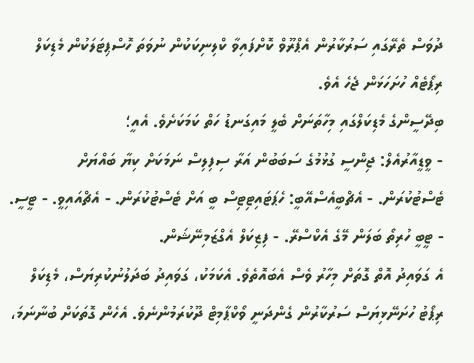ދުވަސް ތެރޭގައި ސަރުކާރުން އެޕްރޫވް ކޮށްފައިވާ ކްލިނިކަކުން ނުވަތަ ހޮސްޕިޓަލަކުން މެޑިކަލް ރިޕޯޓެއް ހުށަހަޅަން ޖެހެ އެވެ.
ބިދޭސީންގެ މެޑިކަލްގައި މިހާތަނަށް ބެލީ މައިގަނޑު ހަތް ކަމަކަށެވެ. އެއީ؛
- ވީޑީއާރުއެލް: ޖިންސީ ގުޅުމުގެ ސަބަބުން އަރާ ސިފިލިސް ނަމަކަށް ކިޔާ ބައްޔަށް ޓެސްޓުކުރަން. - އެޗްބީއެސްއޭބީ: ހެޕަޓައިޓިޓިސް ބީ އަށް ޓެސްޓުކުރަން. - އެޗްއައިވީ. - ޓީސީ. - ޓީބީ ހުރިތޯ ބަލަން މޭގެ އެކްސްރޭ. - ފިޒިކަލް އެގްޒަމިނޭޝަން.
އެ ގަވައިދު އޮތް ގޮތަށް މިހާރު ވެސް އެބައޮތެވެ. އެކަމަކު، ގަވައިދު ބަދަލުނުކުރިޔަސް، މެޑިކަލް ރިޕޯޓު ހުށަނޭޅިޔަސް ސަރުކާރުން ގެންދަނީ ވޯކްޕާމިޓް ދޫކުރަމުންނެވެ. އެހެން ގޮތަކަށް ބުނާނަމަ،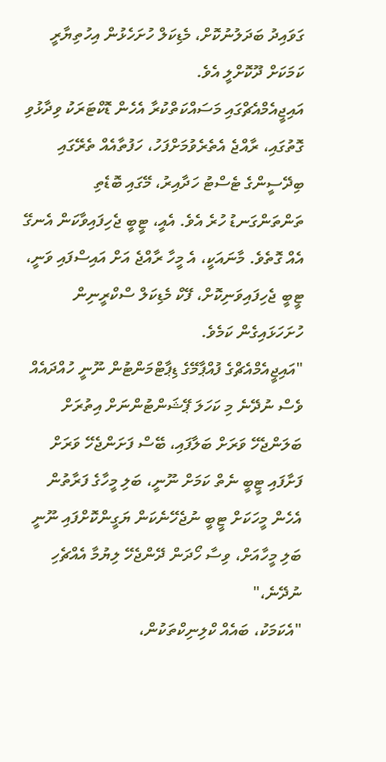ގަވައިދު ބަދަލުނުކޮށް، މެޑިކަލް ހުށަހެޅުން އިހުތިޔާރީ ކަމަކަށް ދޫކޮށްލީ އެވެ.
އައިޖީއެމްއެޗްގައި މަސައްކަތްކުރާ އެހެން ޑޮކްޓަރަކު ވިދާޅުވި ގޮތުގައި، ރާއްޖެ އެތެރެވުމަށްފަހު، ހަފުތާއެއް ތެރޭގައި ބިދޭސީންގެ ޓެސްޓު ހަދާއިރު، މޭގައި ބޮޑެތި ތަންތަންގަނޑު ހުރެ އެވެ. އެއީ، ޓީބީ ޖެހިފައިވާކަން އެނގޭ އެއް ގޮތެވެ. މާނައަކީ، އެ މީހާ ރާއްޖެ އަށް އައިސްފައި ވަނީ، ޓީބީ ޖެހިފައިވަނިކޮށް، ފޭކް މެޑިކަލް ސްކްރީނިން ހުށަހަޅައިގެން ކަމެވެ.
"އައިޖީއެމްއެޗްގެ ފުއްޕާމޭގެ ޑިޕާޓްމަންޓުން ނޫނީ ހުއްދައެއް ވެސް ނުދޭނެ މި ކަހަލަ ޕޭޝަންޓުންނަށް އިތުރަށް ބަލަންޖެހޭ ވަރަށް ބަލާފައި، ބޭސް ފަށަންޖެހޭ ވަރަށް ފަށާފައި ޓީބީ ނެތް ކަމަށް ނޫނީ، ބަލި މީހާގެ ފަރާތުން އެހެން މީހަކަށް ޓީބީ ނުޖެހޭނެކަން ޔަގީންކޮށްފައި ނޫނީ ބަލި މީހާއަށް، ވިސާ ހޯދަން ދޭންޖެހޭ ލިޔުމާ އެއްޗެހި ނުދޭނެ،"
"އެކަމަކު، ބައެއް ކްލިނިކްތަކުން،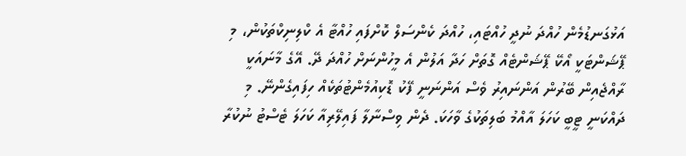އަޅުގަނޑުމެން ހުއްދަ ނުދީ ހުއްޓައި، ހުއްދަ ކެންސަލް ކޮށްފައި ހުއްޓާ އެ ކްލިނިކްތަކުން، މި ޕޭޝަންޓަކީ އޯކޭ ޕޭޝަންޓެއް ގޮތަށް ހަދާ އަލުން އެ މީހުންނަށް ހުއްދަ ދޭ. އޭގެ މާނައަކީ ރާއްޖެއިން ބޭރުން އަންނައިރު ވެސް އަންނަނީ ފޭކު ޑޮކިއުމެންޓުތަކެއް ހިފައިގެންނޭ. މި ދައްކަނީ ޓީބީ ކަހަލަ އާއްމު ބަލިތަކުގެ ވާހަކަ. ދެން ވިސްނާލާ ފައިލޭރިއާ ކަހަލަ ޓެސްޓު ނުކުރާ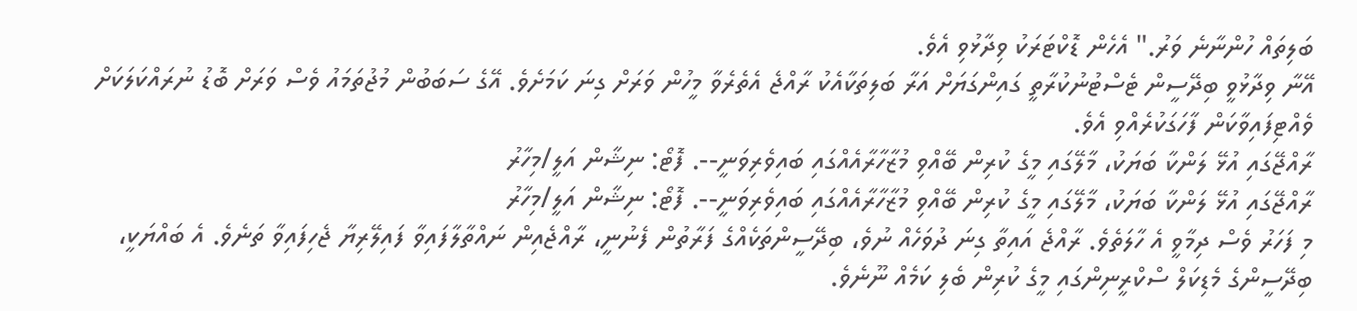ބަލިތައް ހުންނާނެ ވަރު." އެހެން ޑޮކްޓަރަކު ވިދާޅުވި އެވެ.
އޭނާ ވިދާޅުވީ ބިދޭސީން ޓެސްޓުނުކުރާތީ ގައިންގަޔަށް އަރާ ބަލިތަކާއެކު ރާއްޖެ އެތެރެވާ މީހުން ވަރަށް ގިނަ ކަމަށެވެ. އޭގެ ސަބަބުން މުޖުތަމައު ވެސް ވަރަށް ބޮޑު ނުރައްކަލަކަށް ވެއްޓިފައިވާކަން ފާހަގަކުރެއްވި އެވެ.
ރާއްޖޭގައި އުޅޭ ލަންކާ ބަޔަކު، މާލޭގައި މީގެ ކުރިން ބޭއްވި މުޒާހާރާއެއްގައި ބައިވެރިވަނީ--. ފޮޓޯ: ނިޝާން އަލީ/މިހާރު
ރާއްޖޭގައި އުޅޭ ލަންކާ ބަޔަކު، މާލޭގައި މީގެ ކުރިން ބޭއްވި މުޒާހާރާއެއްގައި ބައިވެރިވަނީ--. ފޮޓޯ: ނިޝާން އަލީ/މިހާރު
މި ފަހަރު ވެސް ދިމާވީ އެ ހާލަތެވެ. ރާއްޖެ އައިތާ ގިނަ ދުވަހެއް ނުވެ، ބިދޭސީންތަކެއްގެ ފަރާތުން ފެނުނީ، ރާއްޖެއިން ނައްތާލާފައިވާ ފައިލޭރިޔާ ޖެހިފައިވާ ތަނެވެ. އެ ބައްޔަކީ، ބިދޭސީންގެ މެޑިކަލް ސްކްރީނިންގައި މީގެ ކުރިން ބެލި ކަމެއް ނޫނެވެ.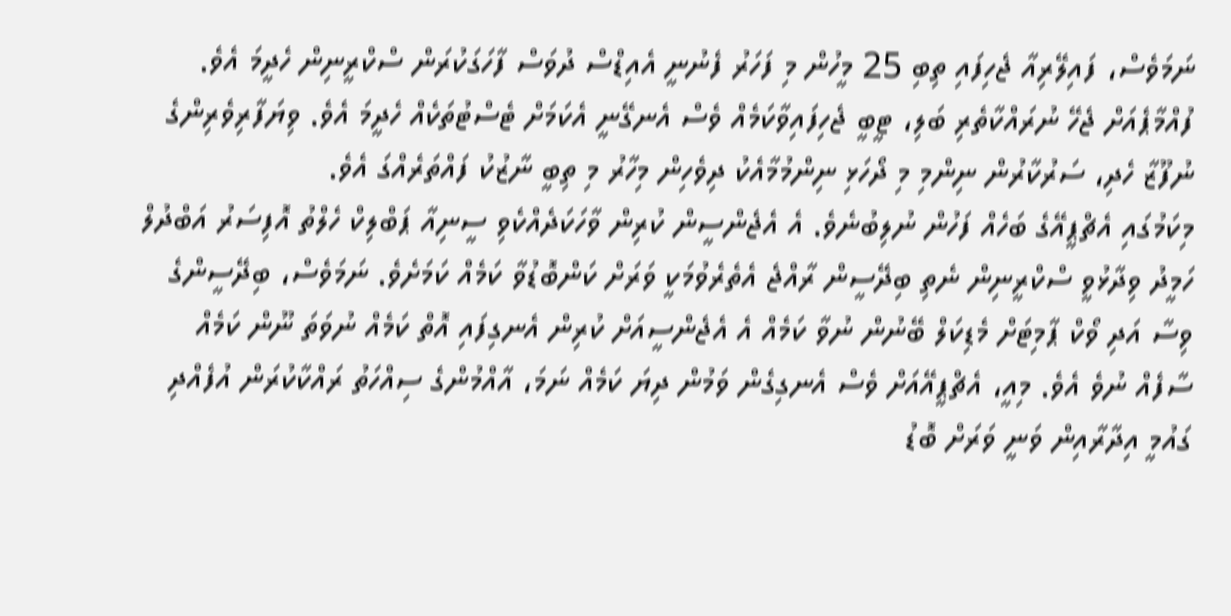ނަމަވެސް، ފައިލޭރިއާ ޖެހިފައި ތިބި 25 މީހުން މި ފަހަރު ފެނުނީ އެއިޑްސް ދުވަސް ފާހަގަކުރަން ސްކްރީނިން ހެދީމަ އެވެ. ފުއްމާޕެއަށް ޖެހޭ ނުރައްކާތެރި ބަލި، ޓީބީ ޖެހިފައިވާކަމެއް ވެސް އެނގޭނީ އެކަމަށް ޓެސްޓުތަކެއް ހެދީމަ އެވެ. ވިޔަފާރިވެރިންގެ ނުފޫޒާ ހެދި، ސަރުކާރުން ނިންމި މި ދޯހަޅި ނިންމުމާއެކު ދިވެހިން މިހާރު މި ތިބީ ނާޒުކު ފައްތަރެއްގަ އެވެ.
މިކަމުގައި އެޗްޕީއޭގެ ބަހެއް ފަހުން ނުލިބުނެވެ. އެ އެޖެންސީން ކުރިން ވާހަކަދެއްކެވި ސީނިއާ ޕަބްލިކް ހެލްތު އޮފިސަރު އަބްދުލް ހަމީދު ވިދާޅުވީ ސްކްރީނިން ނެތި ބިދޭސީން ރާއްޖެ އެތެރެވުމަކީ ވަރަށް ކަންބޮޑުވާ ކަމެއް ކަމަށެވެ. ނަމަވެސް، ބިދޭސީންގެ ވިސާ އަދި ވޯކް ޕާމިޓަށް މެޑިކަލް ބޭނުން ނުވާ ކަމެއް އެ އެޖެންސީއަށް ކުރިން އެނގިފައި އޮތް ކަމެއް ނުވަތަ ނޫން ކަމެއް ސާފެއް ނުވެ އެވެ. މިއީ، އެޗްޕީއޭއަށް ވެސް އެނގިގެން ވަމުން ދިޔަ ކަމެއް ނަމަ، އާއްމުންގެ ސިއްހަތު ރައްކާކުރަން އުފެއްދި ގައުމީ އިދާރާއިން ވަނީ ވަރަށް ބޮޑު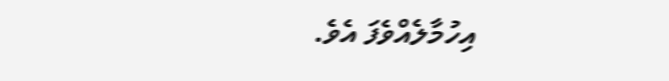އިހުމާލެއްވެފަ އެވެ.